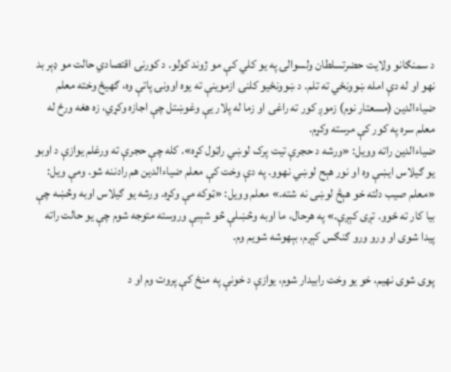د سمنګانو ولایت حضرتسلطان ولسوالۍ په یو کلي کې مو ژوند کولو. د کورنۍ اقتصادي حالت مو ډېر بد نهو او له دې امله ښوونځي ته تلم. د ښوونځيو کلنۍ ازموینې ته یوه اوونۍ پاتې وه، ګهیځ وخته معلم ضیاءالدین (مسعتار نوم) زموږ کور ته راغی او زما له پلار یې وغوښتل چې اجازه وکړي، زه هغه ورځ له معلم سره په کور کې مرسته وکړم.
ضیاءالدین راته وویل: «ورشه د حجرې تیت پرک لوښي راټول کړه». کله چې حجرې ته ورغلم یوازې د اوبو یو ګیلاس ايښې وه او نور هېح لوښي نهوو. په دې وخت کې معلم ضیاءالدین هم رادننه شو. ومې ویل: «معلم صیب دلته خو هېڅ لوښی نه شته.» معلم وویل: «ټوکه مې وکړه. ورشه یو ګیلاس اوبه وڅښه چې بیا کار ته ځوو. تږی کېږې.» په هرحال، ما اوبه وڅښلې څو شېبې وروسته متوجه شوم چې یو حالت راته پیدا شوی او ورو ورو ګنګس کېږم، بېهوشه شویم وم.

پوی شوی نهیم، خو یو وخت رابیدار شوم، یوازې د خونې په منځ کې پروت وم او د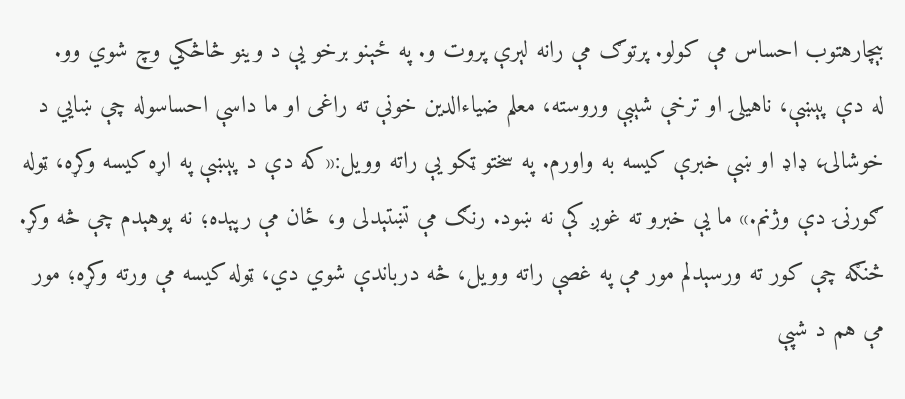بېچارهتوب احساس مې کولو. پرتوګ مې رانه لېرې پروت و. په ځېنو برخو یې د وینو څاڅکي وچ شوي وو.
له دې پېښې، ناهیلۍ او ترخې شېبې وروسته، معلم ضیاءالدین خونې ته راغی او ما داسې احساسوله چې ښايي د خوشالۍ، ډاډ او ښې خبرې کیسه به واورم. په سختو ټکو یې راته وویل:«که دې د پېښې په اړه کیسه وکړه، ټوله ګورنۍ دې وژنم.» ما یې خبرو ته غوږ کې نه ښود. رنګ مې تښتېدلی و، ځان مې رپېده؛ نه پوهېدم چې څه وکړ. څنګه چې کور ته ورسېدلم مور مې په غصې راته وویل، څه درباندې شوي دي، ټوله کیسه مې ورته وکړه؛ مور مې هم د شپې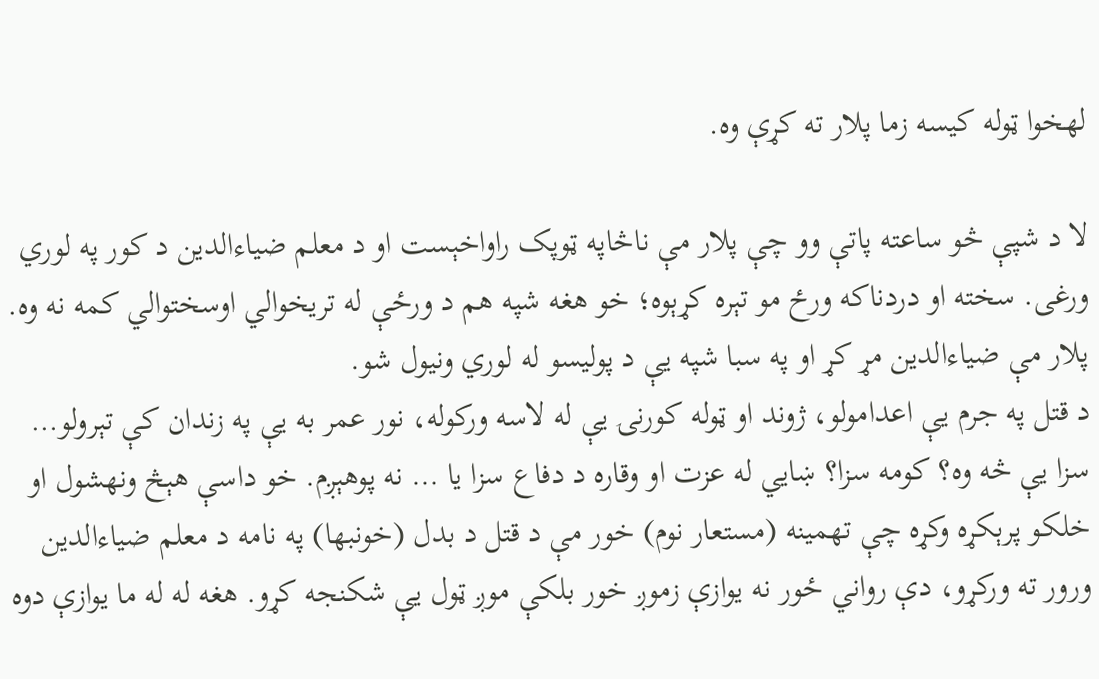لهخوا ټوله کیسه زما پلار ته کړې وه.

لا د شپې څو ساعته پاتې وو چې پلار مې ناڅاپه ټوپک راواخېست او د معلم ضیاءالدین د کور په لوري ورغی. سخته او دردناکه ورځ مو تېره کړېوه؛ خو هغه شپه هم د ورځې له تریخوالي اوسختوالي کمه نه وه. پلار مې ضیاءالدین مړ کړ او په سبا شپه یې د پولیسو له لوري ونیول شو.
د قتل په جرم یې اعدامولو، ژوند او ټوله کورنۍ یې له لاسه ورکوله، نور عمر به یې په زندان کې تېرولو… سزا یې څه وه؟ کومه سزا؟ ښايي له عزت او وقاره د دفاع سزا یا … نه پوهېږم. خو داسې هېڅ ونهشول او خلکو پرېکړه وکړه چې تهمینه (مستعار نوم) خور مې د قتل د بدل (خونبها) په نامه د معلم ضیاءالدین ورور ته ورکړو، دې رواني ځور نه یوازې زموږ خور بلکې موږ ټول یې شکنجه کړو. هغه له له ما یوازې دوه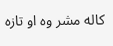کاله مشر وه او تازه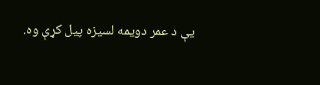یې د عمر دویمه لسیزه پيل کړې وه.